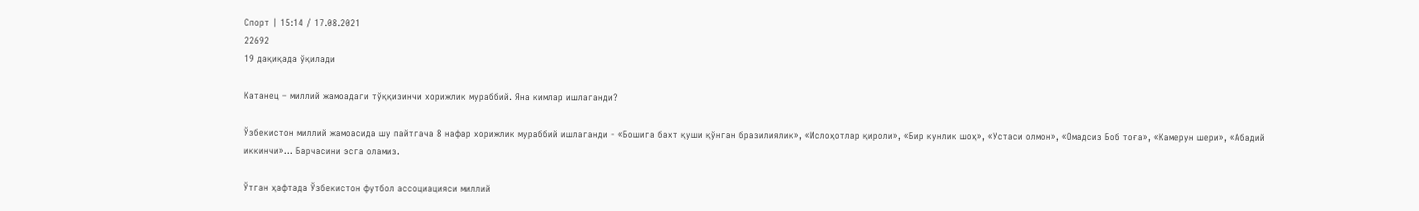Спорт | 15:14 / 17.08.2021
22692
19 дақиқада ўқилади

Катанец – миллий жамоадаги тўққизинчи хорижлик мураббий. Яна кимлар ишлаганди?

Ўзбекистон миллий жамоасида шу пайтгача 8 нафар хорижлик мураббий ишлаганди - «Бошига бахт қуши қўнган бразилиялик», «Ислоҳотлар қироли», «Бир кунлик шоҳ», «Устаси олмон», «Омадсиз Боб тоға», «Камерун шери», «Абадий иккинчи»... Барчасини эсга оламиз.

Ўтган ҳафтада Ўзбекистон футбол ассоциацияси миллий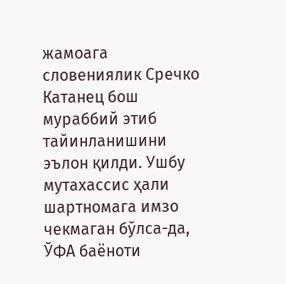жамоага словениялик Сречко Катанец бош мураббий этиб тайинланишини эълон қилди. Ушбу мутахассис ҳали шартномага имзо чекмаган бўлса-да, ЎФА баёноти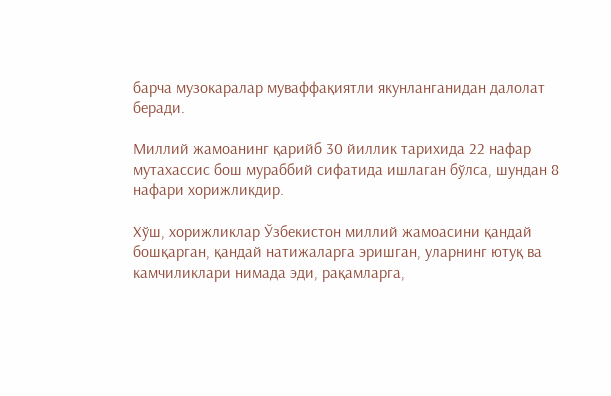барча музокаралар муваффақиятли якунланганидан далолат беради.

Миллий жамоанинг қарийб 30 йиллик тарихида 22 нафар мутахассис бош мураббий сифатида ишлаган бўлса, шундан 8 нафари хорижликдир.

Хўш, хорижликлар Ўзбекистон миллий жамоасини қандай бошқарган, қандай натижаларга эришган, уларнинг ютуқ ва камчиликлари нимада эди, рақамларга,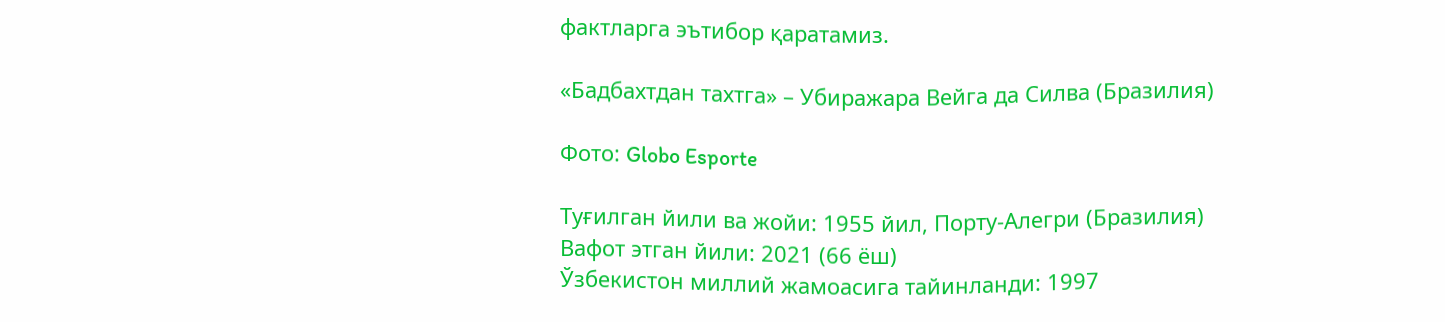фактларга эътибор қаратамиз.

«Бадбахтдан тахтга» – Убиражара Вейга да Силва (Бразилия)

Фото: Globo Esporte

Туғилган йили ва жойи: 1955 йил, Порту-Алегри (Бразилия)
Вафот этган йили: 2021 (66 ёш)
Ўзбекистон миллий жамоасига тайинланди: 1997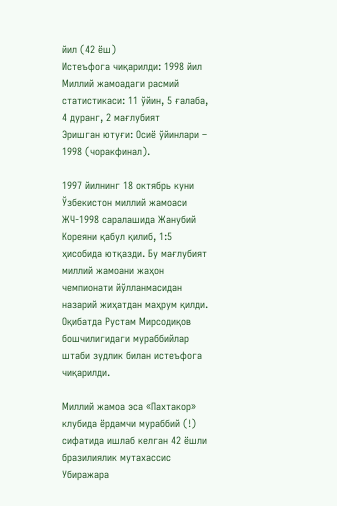йил (42 ёш)
Истеъфога чиқарилди: 1998 йил
Миллий жамоадаги расмий статистикаси: 11 ўйин, 5 ғалаба, 4 дуранг, 2 мағлубият
Эришган ютуғи: Осиё ўйинлари – 1998 (чоракфинал).

1997 йилнинг 18 октябрь куни Ўзбекистон миллий жамоаси ЖЧ-1998 саралашида Жанубий Кореяни қабул қилиб, 1:5 ҳисобида ютқазди. Бу мағлубият миллий жамоани жаҳон чемпионати йўлланмасидан назарий жиҳатдан маҳрум қилди. Оқибатда Рустам Мирсодиқов бошчилигидаги мураббийлар штаби зудлик билан истеъфога чиқарилди.

Миллий жамоа эса «Пахтакор» клубида ёрдамчи мураббий (!) сифатида ишлаб келган 42 ёшли бразилиялик мутахассис Убиражара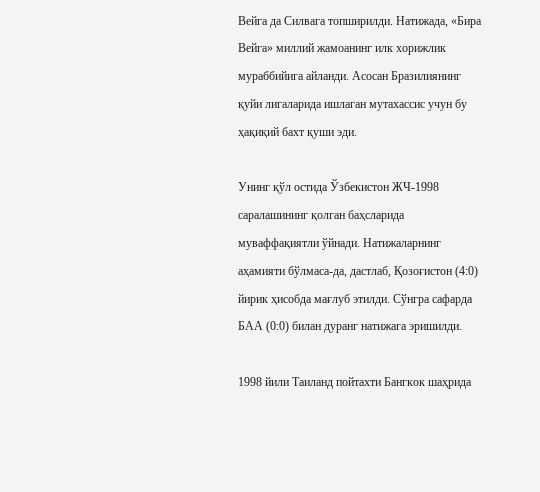Вейга да Силвага топширилди. Натижада, «Бира Вейга» миллий жамоанинг илк хорижлик мураббийига айланди. Асосан Бразилиянинг қуйи лигаларида ишлаган мутахассис учун бу ҳақиқий бахт қуши эди.

Унинг қўл остида Ўзбекистон ЖЧ-1998 саралашининг қолган баҳсларида муваффақиятли ўйнади. Натижаларнинг аҳамияти бўлмаса-да, дастлаб, Қозоғистон (4:0) йирик ҳисобда мағлуб этилди. Сўнгра сафарда БАА (0:0) билан дуранг натижага эришилди.

1998 йили Таиланд пойтахти Бангкок шаҳрида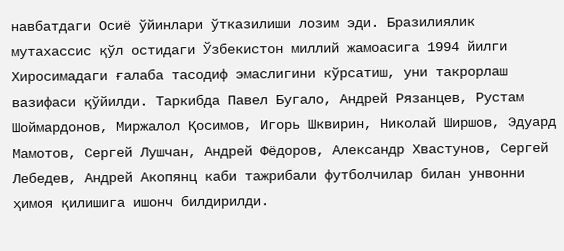навбатдаги Осиё ўйинлари ўтказилиши лозим эди. Бразилиялик мутахассис қўл остидаги Ўзбекистон миллий жамоасига 1994 йилги Хиросимадаги ғалаба тасодиф эмаслигини кўрсатиш, уни такрорлаш вазифаси қўйилди. Таркибда Павел Бугало, Андрей Рязанцев, Рустам Шоймардонов, Миржалол Қосимов, Игорь Шквирин, Николай Ширшов, Эдуард Мамотов, Сергей Лушчан, Андрей Фёдоров, Александр Хвастунов, Сергей Лебедев, Андрей Акопянц каби тажрибали футболчилар билан унвонни ҳимоя қилишига ишонч билдирилди.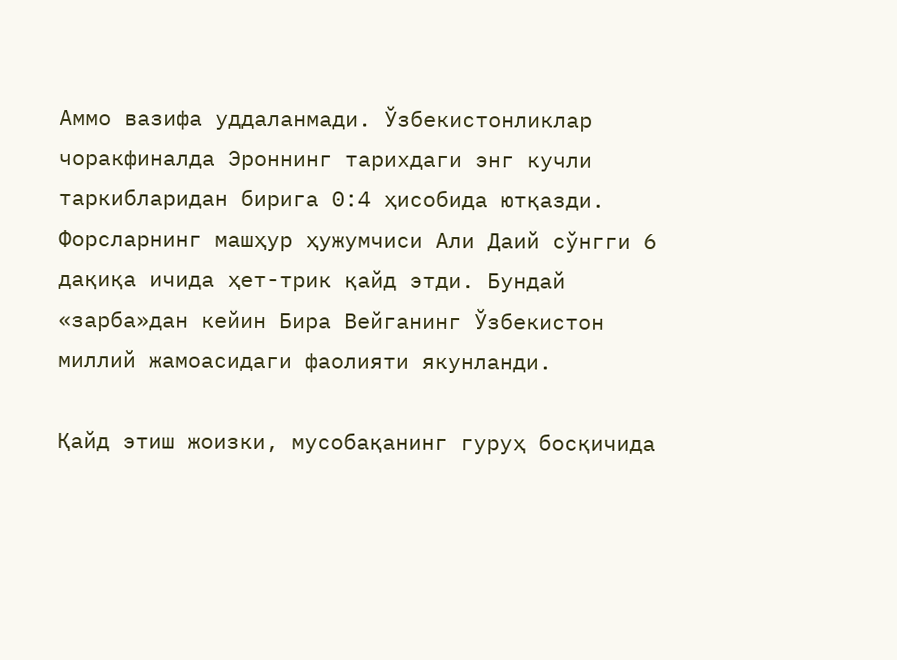Аммо вазифа уддаланмади. Ўзбекистонликлар чоракфиналда Эроннинг тарихдаги энг кучли таркибларидан бирига 0:4 ҳисобида ютқазди. Форсларнинг машҳур ҳужумчиси Али Даий сўнгги 6 дақиқа ичида ҳет-трик қайд этди. Бундай «зарба»дан кейин Бира Вейганинг Ўзбекистон миллий жамоасидаги фаолияти якунланди.

Қайд этиш жоизки, мусобақанинг гуруҳ босқичида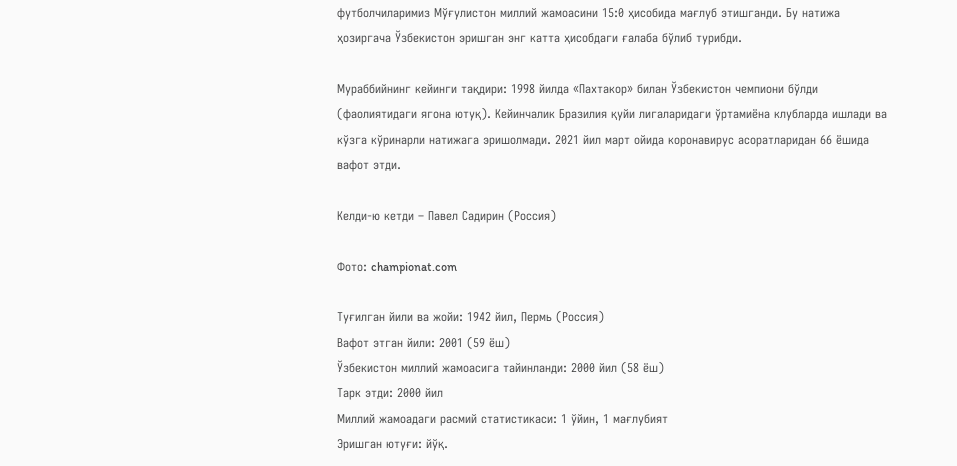футболчиларимиз Мўғулистон миллий жамоасини 15:0 ҳисобида мағлуб этишганди. Бу натижа ҳозиргача Ўзбекистон эришган энг катта ҳисобдаги ғалаба бўлиб турибди.

Мураббийнинг кейинги тақдири: 1998 йилда «Пахтакор» билан Ўзбекистон чемпиони бўлди (фаолиятидаги ягона ютуқ). Кейинчалик Бразилия қуйи лигаларидаги ўртамиёна клубларда ишлади ва кўзга кўринарли натижага эришолмади. 2021 йил март ойида коронавирус асоратларидан 66 ёшида вафот этди.

Келди-ю кетди – Павел Садирин (Россия)

Фото: championat.com

Туғилган йили ва жойи: 1942 йил, Пермь (Россия)
Вафот этган йили: 2001 (59 ёш)
Ўзбекистон миллий жамоасига тайинланди: 2000 йил (58 ёш)
Тарк этди: 2000 йил
Миллий жамоадаги расмий статистикаси: 1 ўйин, 1 мағлубият
Эришган ютуғи: йўқ.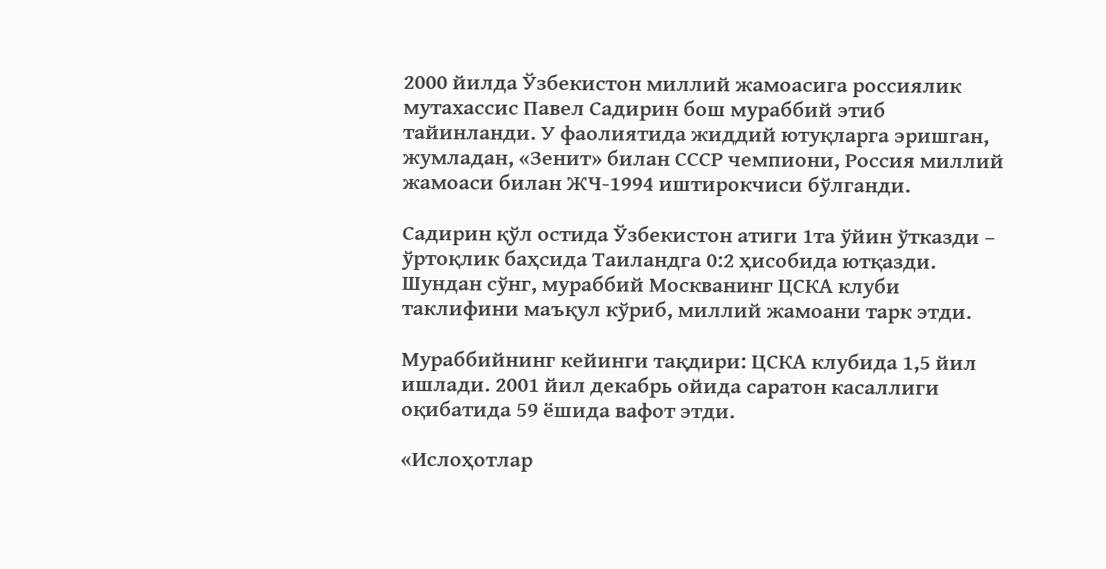2000 йилда Ўзбекистон миллий жамоасига россиялик мутахассис Павел Садирин бош мураббий этиб тайинланди. У фаолиятида жиддий ютуқларга эришган, жумладан, «Зенит» билан СССР чемпиони, Россия миллий жамоаси билан ЖЧ-1994 иштирокчиси бўлганди.

Садирин қўл остида Ўзбекистон атиги 1та ўйин ўтказди – ўртоқлик баҳсида Таиландга 0:2 ҳисобида ютқазди. Шундан сўнг, мураббий Москванинг ЦСКА клуби таклифини маъқул кўриб, миллий жамоани тарк этди.

Мураббийнинг кейинги тақдири: ЦСКА клубида 1,5 йил ишлади. 2001 йил декабрь ойида саратон касаллиги оқибатида 59 ёшида вафот этди.

«Ислоҳотлар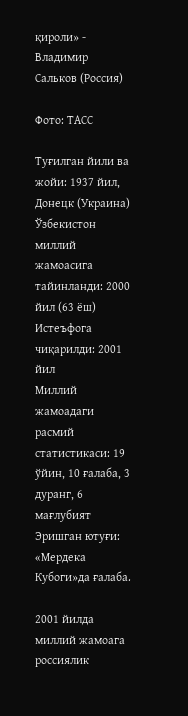қироли» - Владимир Сальков (Россия)

Фото: ТАСС

Туғилган йили ва жойи: 1937 йил, Донецк (Украина)
Ўзбекистон миллий жамоасига тайинланди: 2000 йил (63 ёш)
Истеъфога чиқарилди: 2001 йил
Миллий жамоадаги расмий статистикаси: 19 ўйин, 10 ғалаба, 3 дуранг, 6 мағлубият
Эришган ютуғи: «Мердека Кубоги»да ғалаба.

2001 йилда миллий жамоага россиялик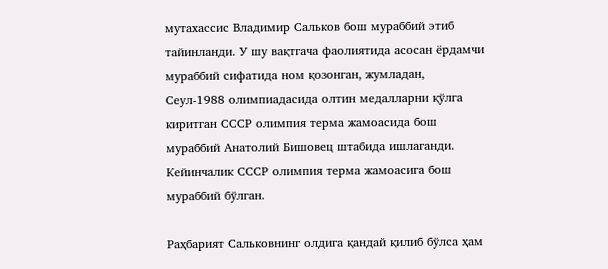мутахассис Владимир Сальков бош мураббий этиб тайинланди. У шу вақтгача фаолиятида асосан ёрдамчи мураббий сифатида ном қозонган, жумладан, Сеул-1988 олимпиадасида олтин медалларни қўлга киритган СССР олимпия терма жамоасида бош мураббий Анатолий Бишовец штабида ишлаганди. Кейинчалик СССР олимпия терма жамоасига бош мураббий бўлган.

Раҳбарият Сальковнинг олдига қандай қилиб бўлса ҳам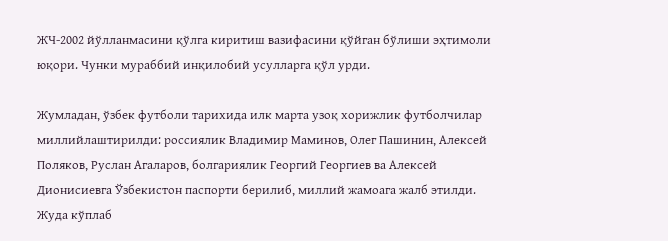ЖЧ-2002 йўлланмасини қўлга киритиш вазифасини қўйган бўлиши эҳтимоли юқори. Чунки мураббий инқилобий усулларга қўл урди.

Жумладан, ўзбек футболи тарихида илк марта узоқ хорижлик футболчилар миллийлаштирилди: россиялик Владимир Маминов, Олег Пашинин, Алексей Поляков, Руслан Агаларов, болгариялик Георгий Георгиев ва Алексей Дионисиевга Ўзбекистон паспорти берилиб, миллий жамоага жалб этилди. Жуда кўплаб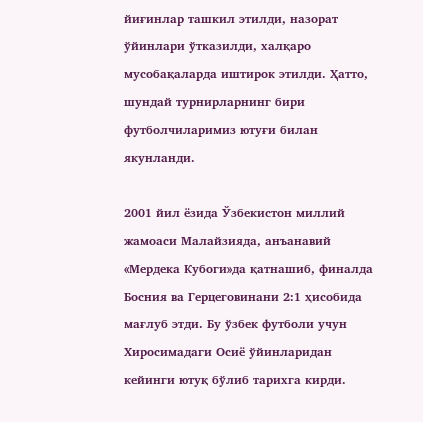йиғинлар ташкил этилди, назорат ўйинлари ўтказилди, халқаро мусобақаларда иштирок этилди. Ҳатто, шундай турнирларнинг бири футболчиларимиз ютуғи билан якунланди.

2001 йил ёзида Ўзбекистон миллий жамоаси Малайзияда, анъанавий «Мердека Кубоги»да қатнашиб, финалда Босния ва Герцеговинани 2:1 ҳисобида мағлуб этди. Бу ўзбек футболи учун Хиросимадаги Осиё ўйинларидан кейинги ютуқ бўлиб тарихга кирди.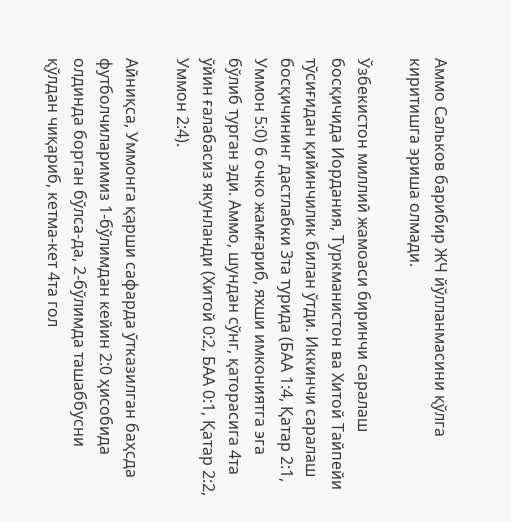Аммо Сальков барибир ЖЧ йўлланмасини қўлга киритишга эриша олмади.

Ўзбекистон миллий жамоаси биринчи саралаш босқичида Иордания, Туркманистон ва Хитой Тайпейи тўсиғидан қийинчилик билан ўтди. Иккинчи саралаш босқичининг дастлабки 3та турида (БАА 1:4, Қатар 2:1, Уммон 5:0) 6 очко жамғариб, яхши имкониятга эга бўлиб турган эди. Аммо, шундан сўнг, қаторасига 4та ўйин ғалабасиз якунланди (Хитой 0:2, БАА 0:1, Қатар 2:2, Уммон 2:4).

Айниқса, Уммонга қарши сафарда ўтказилган баҳсда футболчиларимиз 1-бўлимдан кейин 2:0 ҳисобида олдинда борган бўлса-да, 2-бўлимда ташаббусни қўлдан чиқариб, кетма-кет 4та гол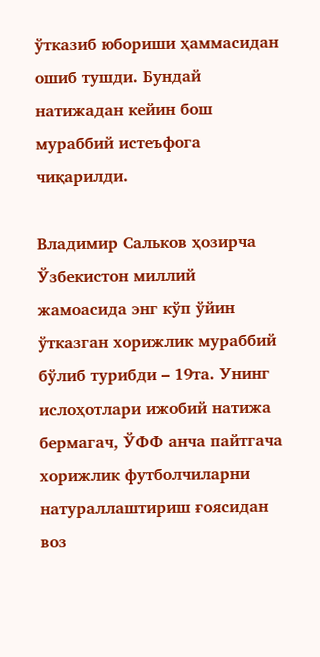ўтказиб юбориши ҳаммасидан ошиб тушди. Бундай натижадан кейин бош мураббий истеъфога чиқарилди.

Владимир Сальков ҳозирча Ўзбекистон миллий жамоасида энг кўп ўйин ўтказган хорижлик мураббий бўлиб турибди – 19та. Унинг ислоҳотлари ижобий натижа бермагач, ЎФФ анча пайтгача хорижлик футболчиларни натураллаштириш ғоясидан воз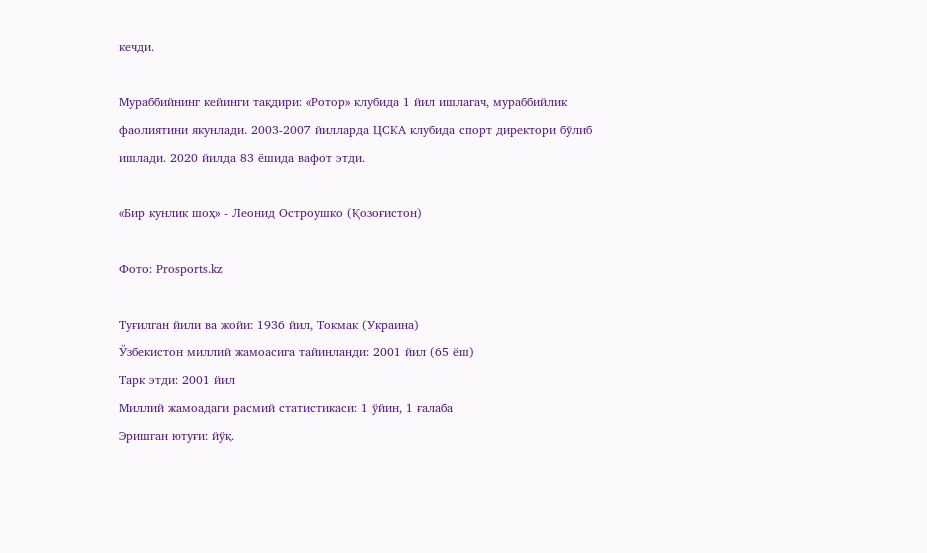кечди.

Мураббийнинг кейинги тақдири: «Ротор» клубида 1 йил ишлагач, мураббийлик фаолиятини якунлади. 2003-2007 йилларда ЦСКА клубида спорт директори бўлиб ишлади. 2020 йилда 83 ёшида вафот этди.

«Бир кунлик шоҳ» - Леонид Остроушко (Қозоғистон)

Фото: Prosports.kz

Туғилган йили ва жойи: 1936 йил, Токмак (Украина)
Ўзбекистон миллий жамоасига тайинланди: 2001 йил (65 ёш)
Тарк этди: 2001 йил
Миллий жамоадаги расмий статистикаси: 1 ўйин, 1 ғалаба
Эришган ютуғи: йўқ.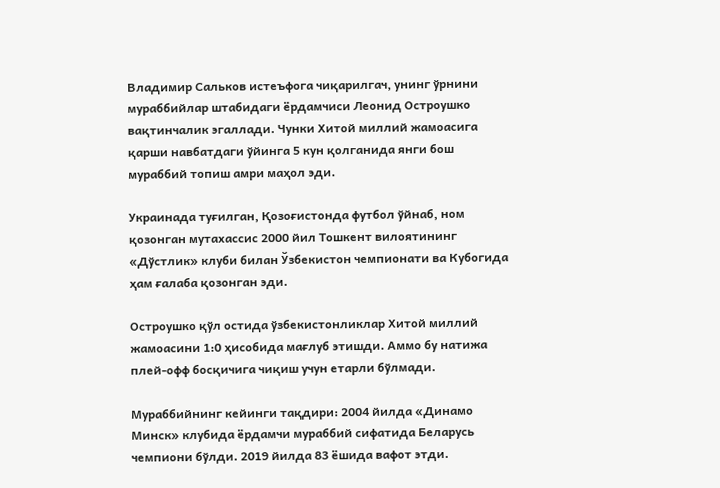Владимир Сальков истеъфога чиқарилгач, унинг ўрнини мураббийлар штабидаги ёрдамчиси Леонид Остроушко вақтинчалик эгаллади. Чунки Хитой миллий жамоасига қарши навбатдаги ўйинга 5 кун қолганида янги бош мураббий топиш амри маҳол эди.

Украинада туғилган, Қозоғистонда футбол ўйнаб, ном қозонган мутахассис 2000 йил Тошкент вилоятининг «Дўстлик» клуби билан Ўзбекистон чемпионати ва Кубогида ҳам ғалаба қозонган эди.

Остроушко қўл остида ўзбекистонликлар Хитой миллий жамоасини 1:0 ҳисобида мағлуб этишди. Аммо бу натижа плей-офф босқичига чиқиш учун етарли бўлмади.

Мураббийнинг кейинги тақдири: 2004 йилда «Динамо Минск» клубида ёрдамчи мураббий сифатида Беларусь чемпиони бўлди. 2019 йилда 83 ёшида вафот этди.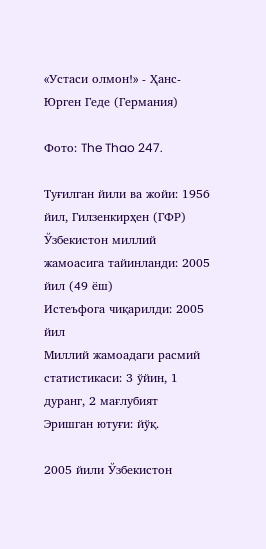«Устаси олмон!» - Ҳанс-Юрген Геде (Германия)

Фото: The Thao 247.

Туғилган йили ва жойи: 1956 йил, Гилзенкирҳен (ГФР)
Ўзбекистон миллий жамоасига тайинланди: 2005 йил (49 ёш)
Истеъфога чиқарилди: 2005 йил
Миллий жамоадаги расмий статистикаси: 3 ўйин, 1 дуранг, 2 мағлубият
Эришган ютуғи: йўқ.

2005 йили Ўзбекистон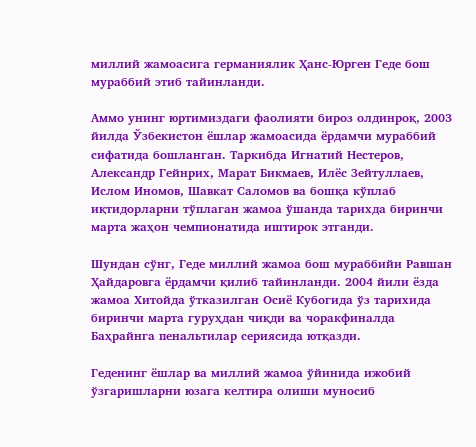миллий жамоасига германиялик Ҳанс-Юрген Геде бош мураббий этиб тайинланди.

Аммо унинг юртимиздаги фаолияти бироз олдинроқ, 2003 йилда Ўзбекистон ёшлар жамоасида ёрдамчи мураббий сифатида бошланган. Таркибда Игнатий Нестеров, Александр Гейнрих, Марат Бикмаев, Илёс Зейтуллаев, Ислом Иномов, Шавкат Саломов ва бошқа кўплаб иқтидорларни тўплаган жамоа ўшанда тарихда биринчи марта жаҳон чемпионатида иштирок этганди.

Шундан сўнг, Геде миллий жамоа бош мураббийи Равшан Ҳайдаровга ёрдамчи қилиб тайинланди. 2004 йили ёзда жамоа Хитойда ўтказилган Осиё Кубогида ўз тарихида биринчи марта гуруҳдан чиқди ва чоракфиналда Баҳрайнга пенальтилар сериясида ютқазди.

Геденинг ёшлар ва миллий жамоа ўйинида ижобий ўзгаришларни юзага келтира олиши муносиб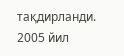тақдирланди. 2005 йил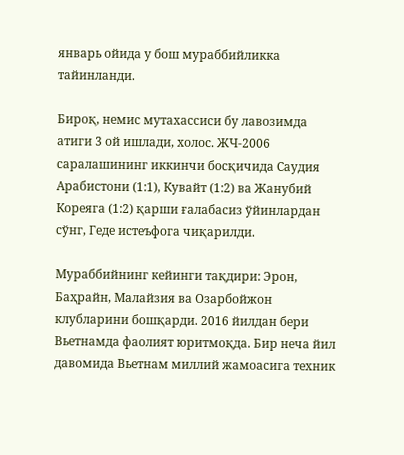январь ойида у бош мураббийликка тайинланди.

Бироқ, немис мутахассиси бу лавозимда атиги 3 ой ишлади, холос. ЖЧ-2006 саралашининг иккинчи босқичида Саудия Арабистони (1:1), Кувайт (1:2) ва Жанубий Кореяга (1:2) қарши ғалабасиз ўйинлардан сўнг, Геде истеъфога чиқарилди.

Мураббийнинг кейинги тақдири: Эрон, Баҳрайн, Малайзия ва Озарбойжон клубларини бошқарди. 2016 йилдан бери Вьетнамда фаолият юритмоқда. Бир неча йил давомида Вьетнам миллий жамоасига техник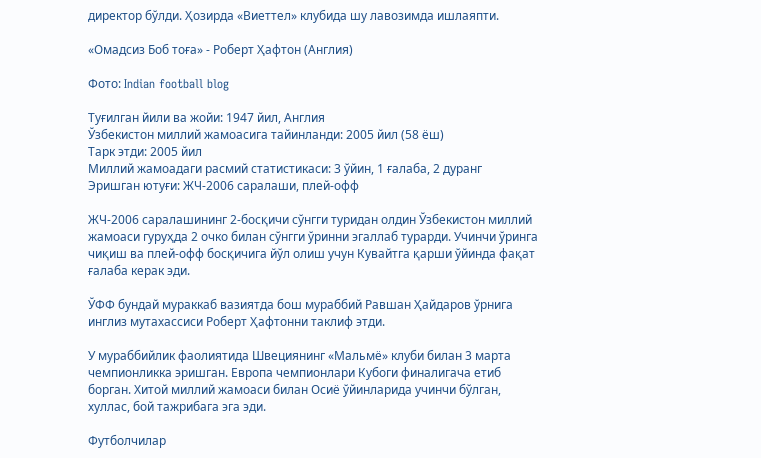директор бўлди. Ҳозирда «Виеттел» клубида шу лавозимда ишлаяпти.

«Омадсиз Боб тоға» - Роберт Ҳафтон (Англия)

Фото: Indian football blog

Туғилган йили ва жойи: 1947 йил, Англия
Ўзбекистон миллий жамоасига тайинланди: 2005 йил (58 ёш)
Тарк этди: 2005 йил
Миллий жамоадаги расмий статистикаси: 3 ўйин, 1 ғалаба, 2 дуранг
Эришган ютуғи: ЖЧ-2006 саралаши, плей-офф

ЖЧ-2006 саралашининг 2-босқичи сўнгги туридан олдин Ўзбекистон миллий жамоаси гуруҳда 2 очко билан сўнгги ўринни эгаллаб турарди. Учинчи ўринга чиқиш ва плей-офф босқичига йўл олиш учун Кувайтга қарши ўйинда фақат ғалаба керак эди.

ЎФФ бундай мураккаб вазиятда бош мураббий Равшан Ҳайдаров ўрнига инглиз мутахассиси Роберт Ҳафтонни таклиф этди.

У мураббийлик фаолиятида Швециянинг «Мальмё» клуби билан 3 марта чемпионликка эришган. Европа чемпионлари Кубоги финалигача етиб борган. Хитой миллий жамоаси билан Осиё ўйинларида учинчи бўлган, хуллас, бой тажрибага эга эди.

Футболчилар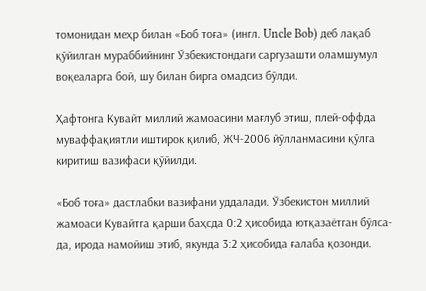томонидан меҳр билан «Боб тоға» (ингл. Uncle Bob) деб лақаб қўйилган мураббийнинг Ўзбекистондаги саргузашти оламшумул воқеаларга бой, шу билан бирга омадсиз бўлди.

Ҳафтонга Кувайт миллий жамоасини мағлуб этиш, плей-оффда муваффақиятли иштирок қилиб, ЖЧ-2006 йўлланмасини қўлга киритиш вазифаси қўйилди.

«Боб тоға» дастлабки вазифани уддалади. Ўзбекистон миллий жамоаси Кувайтга қарши баҳсда 0:2 ҳисобида ютқазаётган бўлса-да, ирода намойиш этиб, якунда 3:2 ҳисобида ғалаба қозонди.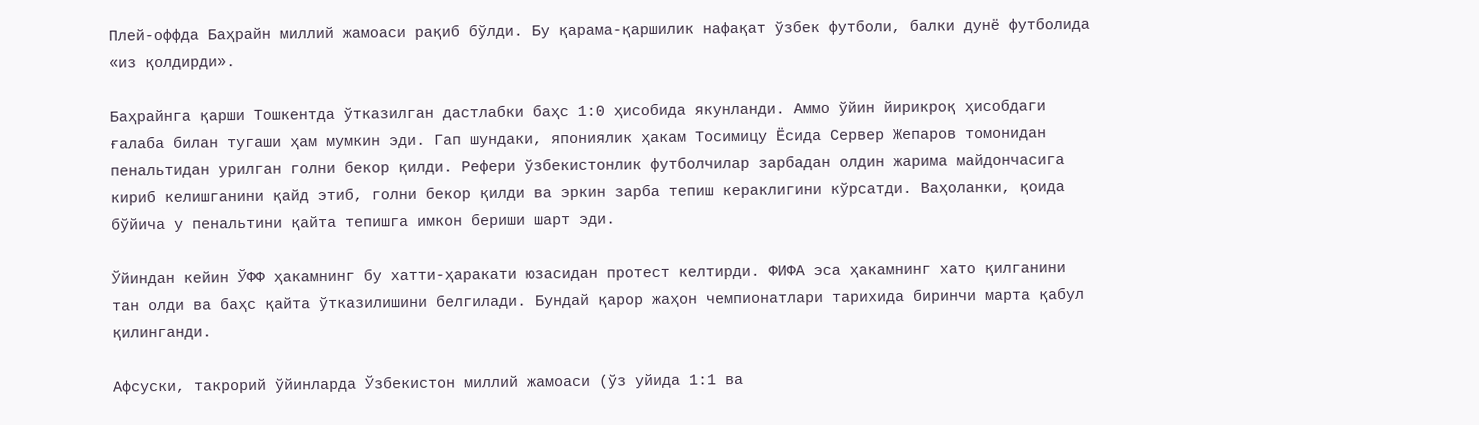Плей-оффда Баҳрайн миллий жамоаси рақиб бўлди. Бу қарама-қаршилик нафақат ўзбек футболи, балки дунё футболида «из қолдирди».

Баҳрайнга қарши Тошкентда ўтказилган дастлабки баҳс 1:0 ҳисобида якунланди. Аммо ўйин йирикроқ ҳисобдаги ғалаба билан тугаши ҳам мумкин эди. Гап шундаки, япониялик ҳакам Тосимицу Ёсида Сервер Жепаров томонидан пенальтидан урилган голни бекор қилди. Рефери ўзбекистонлик футболчилар зарбадан олдин жарима майдончасига кириб келишганини қайд этиб, голни бекор қилди ва эркин зарба тепиш кераклигини кўрсатди. Ваҳоланки, қоида бўйича у пенальтини қайта тепишга имкон бериши шарт эди.

Ўйиндан кейин ЎФФ ҳакамнинг бу хатти-ҳаракати юзасидан протест келтирди. ФИФА эса ҳакамнинг хато қилганини тан олди ва баҳс қайта ўтказилишини белгилади. Бундай қарор жаҳон чемпионатлари тарихида биринчи марта қабул қилинганди.

Афсуски, такрорий ўйинларда Ўзбекистон миллий жамоаси (ўз уйида 1:1 ва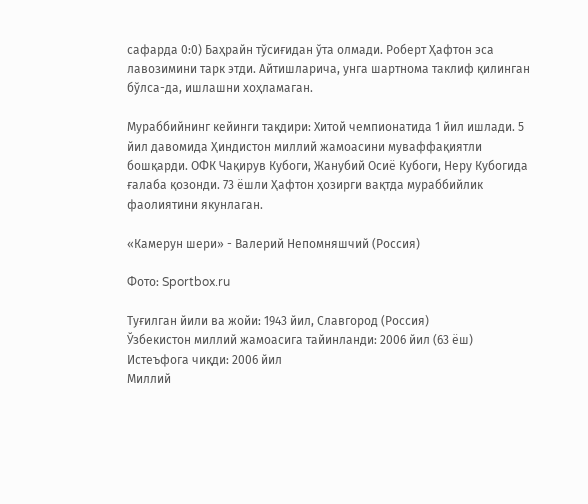сафарда 0:0) Баҳрайн тўсиғидан ўта олмади. Роберт Ҳафтон эса лавозимини тарк этди. Айтишларича, унга шартнома таклиф қилинган бўлса-да, ишлашни хоҳламаган.

Мураббийнинг кейинги тақдири: Хитой чемпионатида 1 йил ишлади. 5 йил давомида Ҳиндистон миллий жамоасини муваффақиятли бошқарди. ОФК Чақирув Кубоги, Жанубий Осиё Кубоги, Неру Кубогида ғалаба қозонди. 73 ёшли Ҳафтон ҳозирги вақтда мураббийлик фаолиятини якунлаган.

«Камерун шери» - Валерий Непомняшчий (Россия)

Фото: Sportbox.ru

Туғилган йили ва жойи: 1943 йил, Славгород (Россия)
Ўзбекистон миллий жамоасига тайинланди: 2006 йил (63 ёш)
Истеъфога чиқди: 2006 йил
Миллий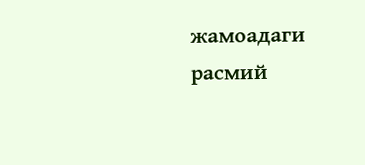жамоадаги расмий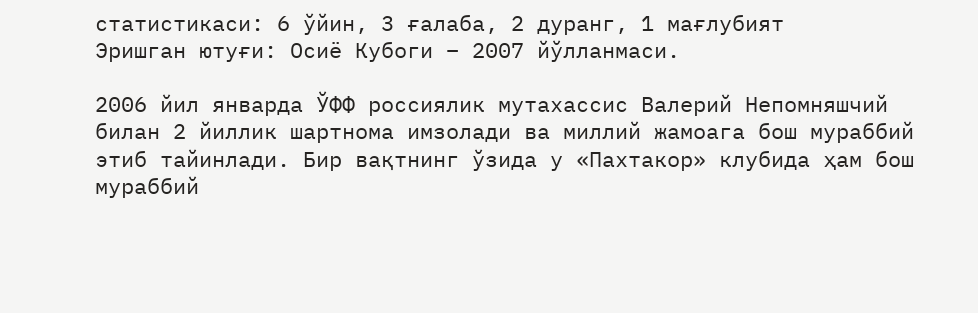статистикаси: 6 ўйин, 3 ғалаба, 2 дуранг, 1 мағлубият
Эришган ютуғи: Осиё Кубоги – 2007 йўлланмаси.

2006 йил январда ЎФФ россиялик мутахассис Валерий Непомняшчий билан 2 йиллик шартнома имзолади ва миллий жамоага бош мураббий этиб тайинлади. Бир вақтнинг ўзида у «Пахтакор» клубида ҳам бош мураббий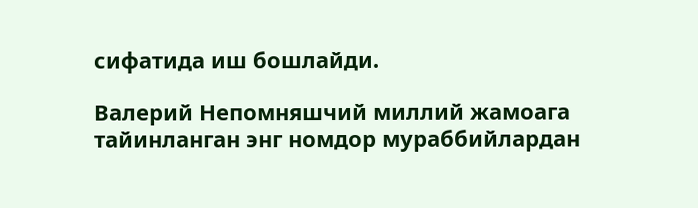сифатида иш бошлайди.

Валерий Непомняшчий миллий жамоага тайинланган энг номдор мураббийлардан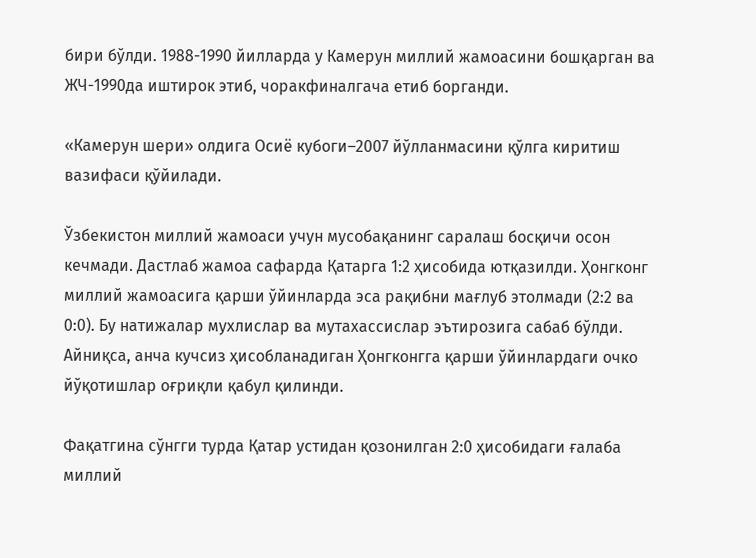бири бўлди. 1988-1990 йилларда у Камерун миллий жамоасини бошқарган ва ЖЧ-1990да иштирок этиб, чоракфиналгача етиб борганди.

«Камерун шери» олдига Осиё кубоги–2007 йўлланмасини қўлга киритиш вазифаси қўйилади.

Ўзбекистон миллий жамоаси учун мусобақанинг саралаш босқичи осон кечмади. Дастлаб жамоа сафарда Қатарга 1:2 ҳисобида ютқазилди. Ҳонгконг миллий жамоасига қарши ўйинларда эса рақибни мағлуб этолмади (2:2 ва 0:0). Бу натижалар мухлислар ва мутахассислар эътирозига сабаб бўлди. Айниқса, анча кучсиз ҳисобланадиган Ҳонгконгга қарши ўйинлардаги очко йўқотишлар оғриқли қабул қилинди.

Фақатгина сўнгги турда Қатар устидан қозонилган 2:0 ҳисобидаги ғалаба миллий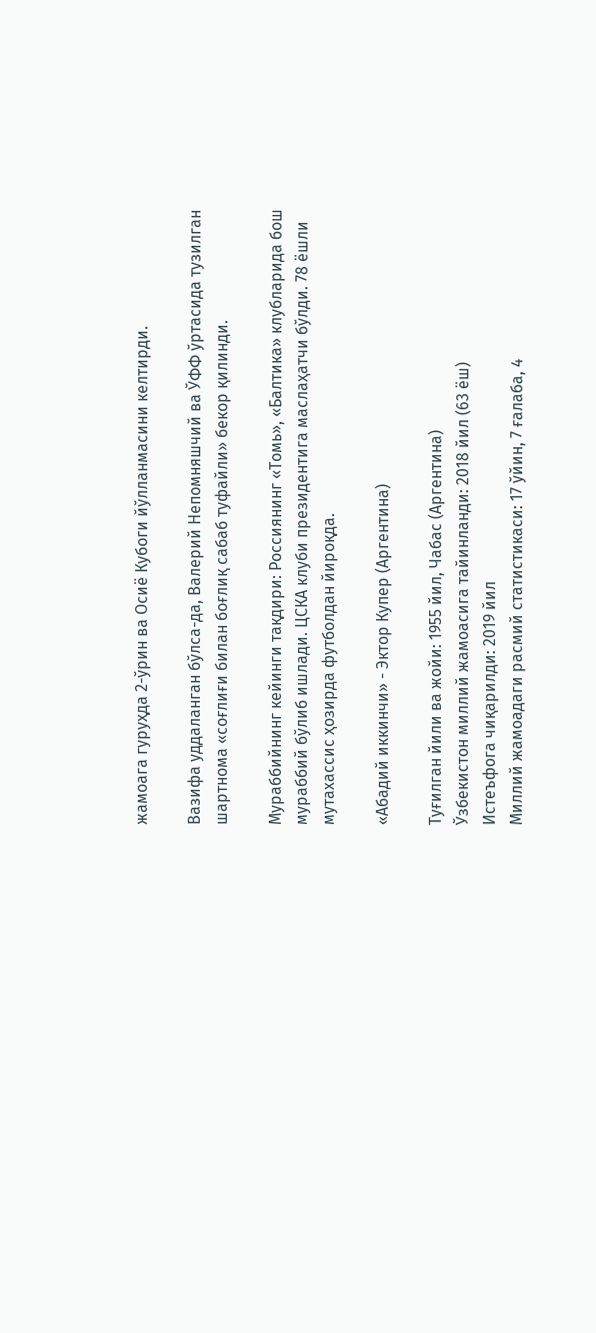жамоага гуруҳда 2-ўрин ва Осиё Кубоги йўлланмасини келтирди.

Вазифа уддаланган бўлса-да, Валерий Непомняшчий ва ЎФФ ўртасида тузилган шартнома «соғлиғи билан боғлиқ сабаб туфайли» бекор қилинди.

Мураббийнинг кейинги тақдири: Россиянинг «Томь», «Балтика» клубларида бош мураббий бўлиб ишлади. ЦСКА клуби президентига маслаҳатчи бўлди. 78 ёшли мутахассис ҳозирда футболдан йироқда.

«Абадий иккинчи» - Эктор Купер (Аргентина)

Туғилган йили ва жойи: 1955 йил, Чабас (Аргентина)
Ўзбекистон миллий жамоасига тайинланди: 2018 йил (63 ёш)
Истеъфога чиқарилди: 2019 йил
Миллий жамоадаги расмий статистикаси: 17 ўйин, 7 ғалаба, 4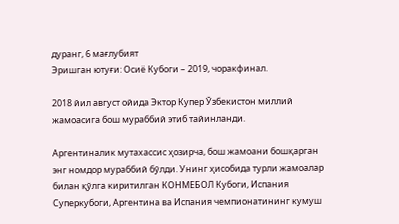дуранг, 6 мағлубият
Эришган ютуғи: Осиё Кубоги – 2019, чоракфинал.

2018 йил август ойида Эктор Купер Ўзбекистон миллий жамоасига бош мураббий этиб тайинланди.

Аргентиналик мутахассис ҳозирча, бош жамоани бошқарган энг номдор мураббий бўлди. Унинг ҳисобида турли жамоалар билан қўлга киритилган КОНМЕБОЛ Кубоги, Испания Суперкубоги, Аргентина ва Испания чемпионатининг кумуш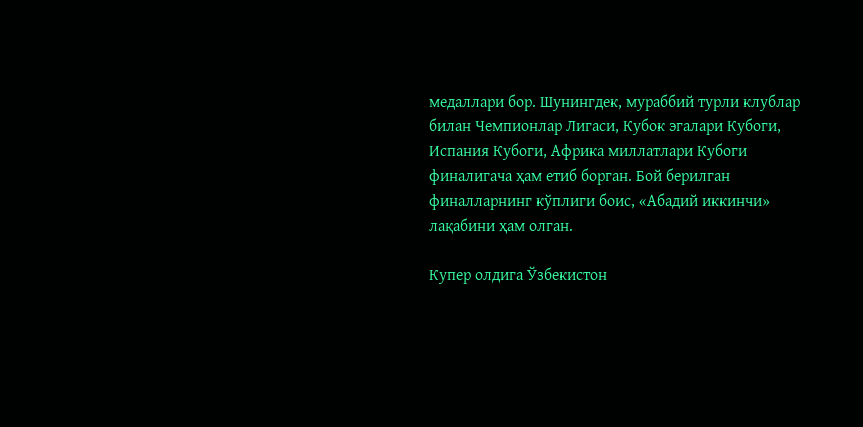медаллари бор. Шунингдек, мураббий турли клублар билан Чемпионлар Лигаси, Кубок эгалари Кубоги, Испания Кубоги, Африка миллатлари Кубоги финалигача ҳам етиб борган. Бой берилган финалларнинг кўплиги боис, «Абадий иккинчи» лақабини ҳам олган.

Купер олдига Ўзбекистон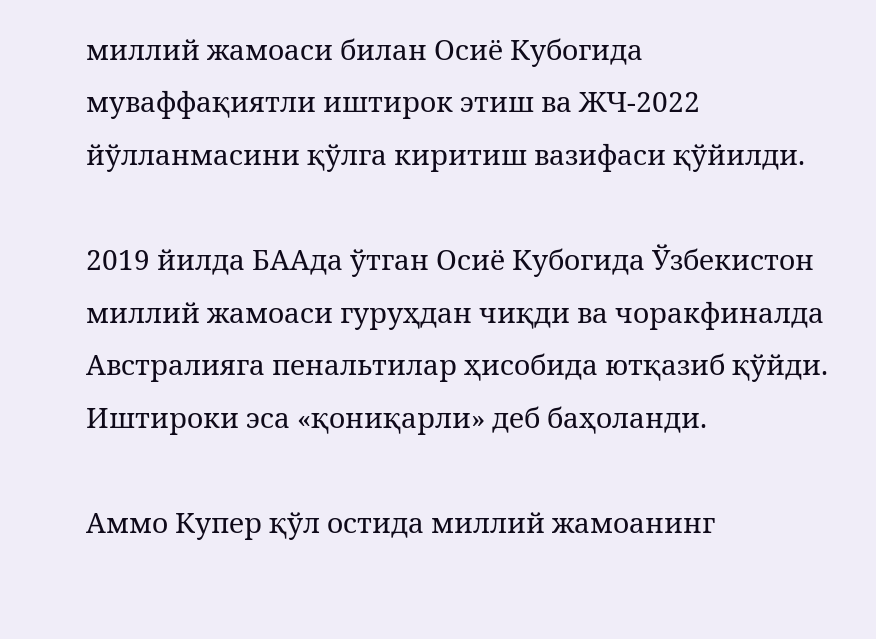миллий жамоаси билан Осиё Кубогида муваффақиятли иштирок этиш ва ЖЧ-2022 йўлланмасини қўлга киритиш вазифаси қўйилди.

2019 йилда БААда ўтган Осиё Кубогида Ўзбекистон миллий жамоаси гуруҳдан чиқди ва чоракфиналда Австралияга пенальтилар ҳисобида ютқазиб қўйди. Иштироки эса «қониқарли» деб баҳоланди.

Аммо Купер қўл остида миллий жамоанинг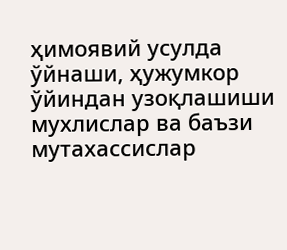ҳимоявий усулда ўйнаши, ҳужумкор ўйиндан узоқлашиши мухлислар ва баъзи мутахассислар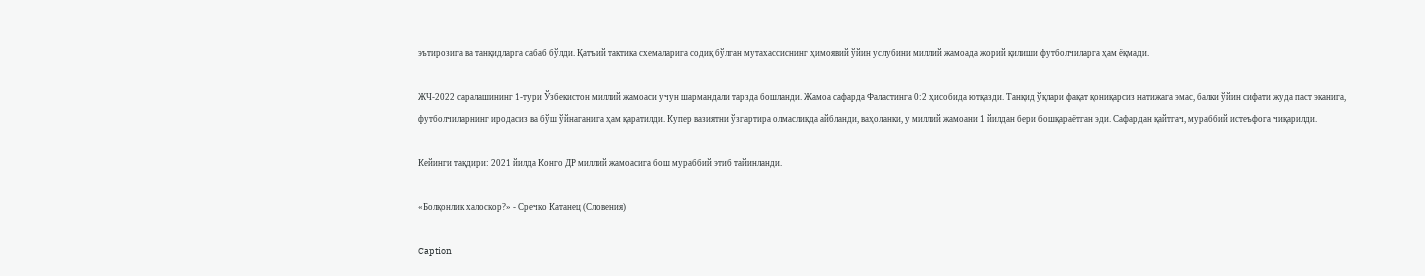эътирозига ва танқидларга сабаб бўлди. Қатъий тактика схемаларига содиқ бўлган мутахассиснинг ҳимоявий ўйин услубини миллий жамоада жорий қилиши футболчиларга ҳам ёқмади.

ЖЧ-2022 саралашининг 1-тури Ўзбекистон миллий жамоаси учун шармандали тарзда бошланди. Жамоа сафарда Фаластинга 0:2 ҳисобида ютқазди. Танқид ўқлари фақат қониқарсиз натижага эмас, балки ўйин сифати жуда паст эканига, футболчиларнинг иродасиз ва бўш ўйнаганига ҳам қаратилди. Купер вазиятни ўзгартира олмасликда айбланди, ваҳоланки, у миллий жамоани 1 йилдан бери бошқараётган эди. Сафардан қайтгач, мураббий истеъфога чиқарилди.

Кейинги тақдири: 2021 йилда Конго ДР миллий жамоасига бош мураббий этиб тайинланди.

«Болқонлик халоскор?» - Сречко Катанец (Словения)

Caption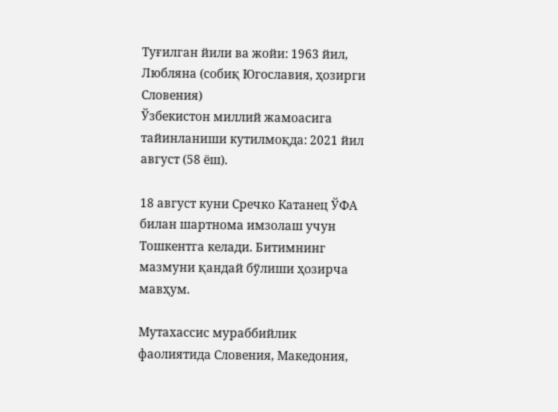Туғилган йили ва жойи: 1963 йил, Любляна (собиқ Югославия, ҳозирги Словения)
Ўзбекистон миллий жамоасига тайинланиши кутилмоқда: 2021 йил август (58 ёш).

18 август куни Сречко Катанец ЎФА билан шартнома имзолаш учун Тошкентга келади. Битимнинг мазмуни қандай бўлиши ҳозирча мавҳум.

Мутахассис мураббийлик фаолиятида Словения, Македония,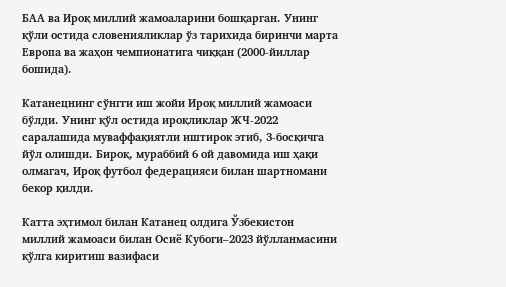БАА ва Ироқ миллий жамоаларини бошқарган. Унинг қўли остида словенияликлар ўз тарихида биринчи марта Европа ва жаҳон чемпионатига чиққан (2000-йиллар бошида).

Катанецнинг сўнгги иш жойи Ироқ миллий жамоаси бўлди. Унинг қўл остида ироқликлар ЖЧ-2022 саралашида муваффақиятли иштирок этиб, 3-босқичга йўл олишди. Бироқ, мураббий 6 ой давомида иш ҳақи олмагач, Ироқ футбол федерацияси билан шартномани бекор қилди.

Катта эҳтимол билан Катанец олдига Ўзбекистон миллий жамоаси билан Осиё Кубоги–2023 йўлланмасини қўлга киритиш вазифаси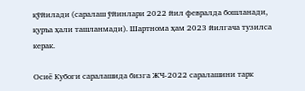қўйилади (саралаш ўйинлари 2022 йил февралда бошланади, қуръа ҳали ташланмади). Шартнома ҳам 2023 йилгача тузилса керак.

Осиё Кубоги саралашида бизга ЖЧ-2022 саралашини тарк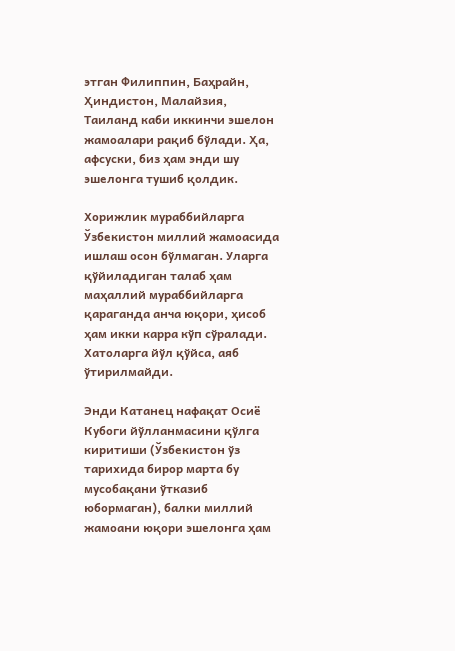этган Филиппин, Баҳрайн, Ҳиндистон, Малайзия, Таиланд каби иккинчи эшелон жамоалари рақиб бўлади. Ҳа, афсуски, биз ҳам энди шу эшелонга тушиб қолдик.

Хорижлик мураббийларга Ўзбекистон миллий жамоасида ишлаш осон бўлмаган. Уларга қўйиладиган талаб ҳам маҳаллий мураббийларга қараганда анча юқори, ҳисоб ҳам икки карра кўп сўралади. Хатоларга йўл қўйса, аяб ўтирилмайди.

Энди Катанец нафақат Осиё Кубоги йўлланмасини қўлга киритиши (Ўзбекистон ўз тарихида бирор марта бу мусобақани ўтказиб юбормаган), балки миллий жамоани юқори эшелонга ҳам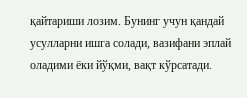қайтариши лозим. Бунинг учун қандай усулларни ишга солади, вазифани эплай оладими ёки йўқми, вақт кўрсатади.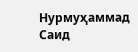Нурмуҳаммад Саид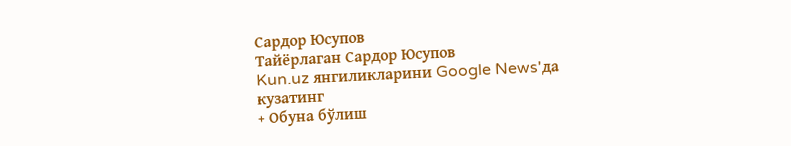Сардор Юсупов
Тайёрлаган Сардор Юсупов
Kun.uz янгиликларини Google News'да кузатинг
+ Обуна бўлиш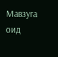Мавзуга оид